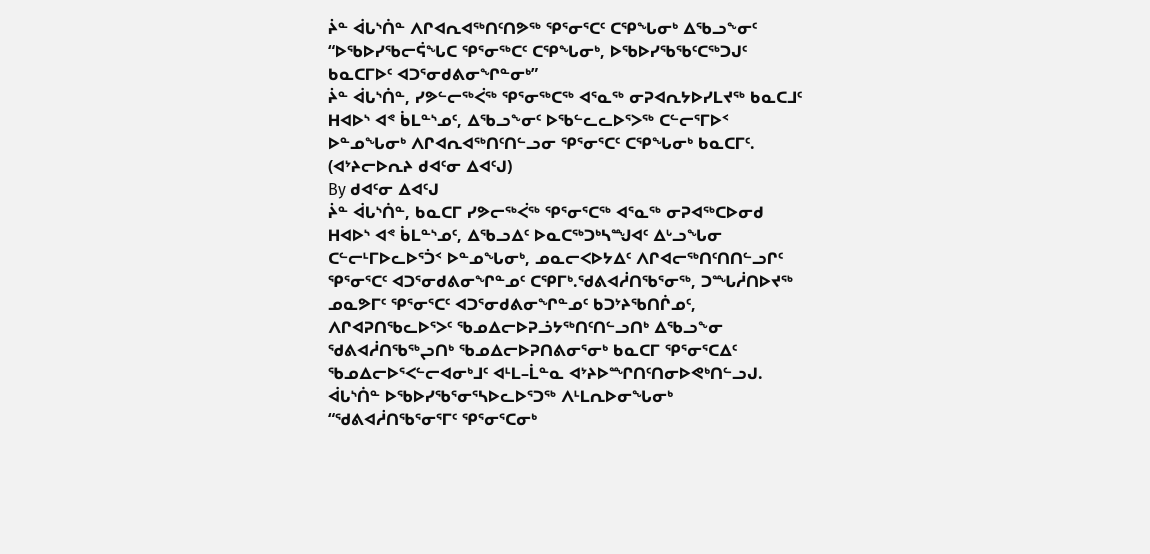ᔩᓐ ᐋᒐᔅᑏᓐ ᐱᒋᐊᕆᐊᖅᑎᑦᑎᕗᖅ ᕿᕐᓂᕐᑕᑦ ᑕᕿᖓᓂᒃ ᐃᖃᓗᖕᓂᑦ
“ᐅᖃᐅᓯᖃᓕᕌᖓᑕ ᕿᕐᓂᖅᑕᑦ ᑕᕿᖓᓂᒃ, ᐅᖃᐅᓯᖃᖃᑦᑕᖅᑐᒍᑦ ᑲᓇᑕᒥᐅᑦ ᐊᑐᕐᓂᑯᕕᓂᖏᓐᓂᒃ”
ᔩᓐ ᐋᒐᔅᑏᓐ, ᓯᕗᓪᓕᖅᐹᖅ ᕿᕐᓂᖅᑕᖅ ᐊᕐᓇᖅ ᓂᕈᐊᕆᔭᐅᓯᒪᔪᖅ ᑲᓇᑕᒧᑦ ᕼᐊᐅᔅ ᐊᕝ ᑳᒪᓐᔅᓄᑦ, ᐃᖃᓗᖕᓂᑦ ᐅᖃᓪᓚᓚᐅᕐᐳᖅ ᑕᓪᓕᕐᒥᐅᑉ ᐅᓐᓄᖓᓂᒃ ᐱᒋᐊᕆᐊᖅᑎᑦᑎᓪᓗᓂ ᕿᕐᓂᕐᑕᑦ ᑕᕿᖓᓂᒃ ᑲᓇᑕᒥᑦ. (ᐊᔾᔨᓕᐅᕆᔨ ᑯᐊᑦᓂ ᐃᐊᑦᒍ)
By ᑯᐊᑦᓂ ᐃᐊᑦᒍ
ᔩᓐ ᐋᒐᔅᑏᓐ, ᑲᓇᑕᒥ ᓯᕗᓕᖅᐹᖅ ᕿᕐᓂᕐᑕᖅ ᐊᕐᓇᖅ ᓂᕈᐊᖅᑕᐅᓂᑯ ᕼᐊᐅᔅ ᐊᕝ ᑳᒪᓐᔅᓄᑦ, ᐃᖃᓗᐃᑦ ᐅᓇᑕᖅᑐᒃᓴᙳᐊᑦ ᐃᒡᓗᖓᓂ ᑕᓪᓕᒻᒥᐅᓚᐅᕐᑑᑉ ᐅᓐᓄᖓᓂᒃ, ᓄᓇᓕᐸᐅᔭᐃᑦ ᐱᒋᐊᓕᖅᑎᑦᑎᑎᓪᓗᒋᑦ ᕿᕐᓂᕐᑕᑦ ᐊᑐᕐᓂᑯᕕᓂᖏᓐᓄᑦ ᑕᕿᒥᒃ.ᖁᕕᐊᓲᑎᖃᕐᓂᖅ, ᑐᙵᓲᑎᐅᔪᖅ ᓄᓇᕗᒥᑦ ᕿᕐᓂᕐᑕᑦ ᐊᑐᕐᓂᑯᕕᓂᖏᓐᓄᑦ ᑲᑐᔾᔨᖃᑎᒌᓄᑦ, ᐱᒋᐊᕈᑎᖃᓚᐅᕐᐳᑦ ᖃᓄᐃᓕᐅᕈᓘᔭᖅᑎᑦᑎᓪᓗᑎᒃ ᐃᖃᓗᖕᓂ ᖁᕕᐊᓲᑎᖃᖅᖢᑎᒃ ᖃᓄᐃᓕᐅᕈᑎᕕᓂᕐᓂᒃ ᑲᓇᑕᒥ ᕿᕐᓂᕐᑕᐃᑦ ᖃᓄᐃᓕᐅᕐᐸᓪᓕᐊᓂᒃᒧᑦ ᐊᒻᒪ–ᒫᓐᓇ ᐊᔾᔨᐅᙱᑎᑦᑎᓂᐅᕙᒃᑎᓪᓗᒍ.
ᐋᒐᔅᑏᓐ ᐅᖃᐅᓯᖃᕐᓂᕐᓴᐅᓚᐅᕐᑐᖅ ᐱᒻᒪᕆᐅᓂᖓᓂᒃ “ᖁᕕᐊᓲᑎᖃᕐᓂᕐᒥᑦ ᕿᕐᓂᕐᑕᓂᒃ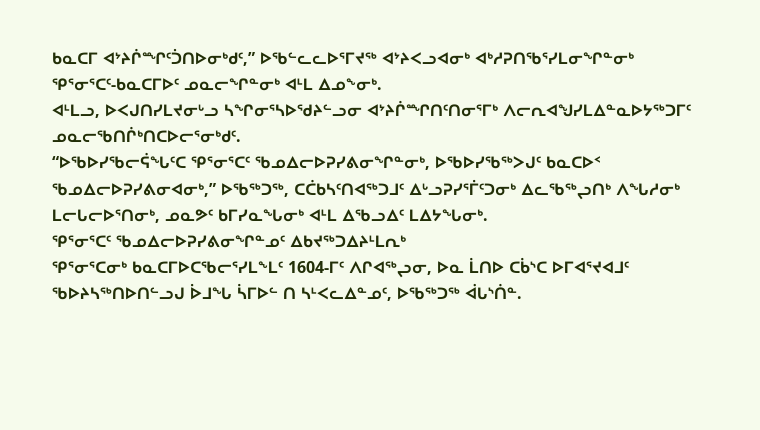ᑲᓇᑕᒥ ᐊᔾᔨᒌᙱᑦᑑᑎᐅᓂᒃᑯᑦ,” ᐅᖃᓪᓚᓚᐅᕐᒥᔪᖅ ᐊᔾᔨᐸᓗᐊᓂᒃ ᐊᒃᓱᕈᑎᖃᕐᓯᒪᓂᖏᓐᓂᒃ ᕿᕐᓂᕐᑕᑦ-ᑲᓇᑕᒥᐅᑦ ᓄᓇᓕᖏᓐᓂᒃ ᐊᒻᒪ ᐃᓄᖕᓂᒃ.
ᐊᒻᒪᓗ, ᐅᐸᒍᑎᓯᒪᔪᓂᒡᓗ ᓴᖏᓂᕐᓴᐅᖁᔨᓪᓗᓂ ᐊᔾᔨᒌᙱᑎᑦᑎᓂᕐᒥᒃ ᐱᓕᕆᐊᖑᓯᒪᐃᓐᓇᐅᔭᖅᑐᒥᑦ ᓄᓇᓕᖃᑎᒌᒃᑎᑕᐅᓕᕐᓂᒃᑯᑦ.
“ᐅᖃᐅᓯᖃᓕᕌᖓᑦᑕ ᕿᕐᓂᕐᑕᑦ ᖃᓄᐃᓕᐅᕈᓯᕕᓂᖏᓐᓂᒃ, ᐅᖃᐅᓯᖃᖅᐳᒍᑦ ᑲᓇᑕᐅᑉ ᖃᓄᐃᓕᐅᕈᓯᕕᓂᐊᓂᒃ,” ᐅᖃᖅᑐᖅ, ᑕᑖᑲᓴᑦᑎᐊᖅᑐᒧᑦ ᐃᒡᓗᕈᓯᕐᒦᑦᑐᓂᒃ ᐃᓚᖃᖅᖢᑎᒃ ᐱᖓᓱᓂᒃ ᒪᓕᒐᓕᐅᕐᑎᓂᒃ, ᓄᓇᕗᑦ ᑲᒥᓯᓇᖓᓂᒃ ᐊᒻᒪ ᐃᖃᓗᐃᑦ ᒪᐃᔭᖓᓂᒃ.
ᕿᕐᓂᕐᑕᑦ ᖃᓄᐃᓕᐅᕈᓯᕕᓂᖏᓐᓄᑦ ᐃᑲᔪᖅᑐᐃᔨᒻᒪᕆᒃ
ᕿᕐᓂᕐᑕᓂᒃ ᑲᓇᑕᒥᐅᑕᖃᓕᕐᓯᒪᖕᒪᑦ 1604-ᒥᑦ ᐱᒋᐊᖅᖢᓂ, ᐅᓇ ᒫᑎᐅ ᑕᑳᔅᑕ ᐅᒥᐊᕐᔪᐊᒧᑦ ᖃᐅᔨᓴᖅᑎᐅᑎᓪᓗᒍ ᐆᒧᖓ ᓵᒥᐅᓪ ᑎ ᓴᒻᐸᓚᐃᓐᓄᑦ, ᐅᖃᖅᑐᖅ ᐋᒐᔅᑏᓐ.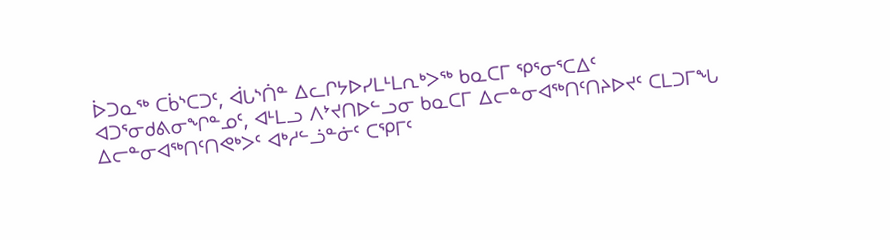ᐆᑐᓇᖅ ᑕᑳᔅᑕᑐᑦ, ᐋᒐᔅᑏᓐ ᐃᓚᒋᔭᐅᓯᒪᒻᒪᕆᒃᐳᖅ ᑲᓇᑕᒥ ᕿᕐᓂᕐᑕᐃᑦ ᐊᑐᕐᓂᑯᕕᓂᖏᓐᓄᑦ, ᐊᒻᒪᓗ ᐱᔾᔪᑎᐅᓪᓗᓂ ᑲᓇᑕᒥ ᐃᓕᓐᓂᐊᖅᑎᑦᑎᔨᐅᔪᑦ ᑕᒪᑐᒥᖓ ᐃᓕᓐᓂᐊᖅᑎᑦᑎᕙᒃᐳᑦ ᐊᒃᓱᓪᓘᓐᓃᑦ ᑕᕿᒥᑦ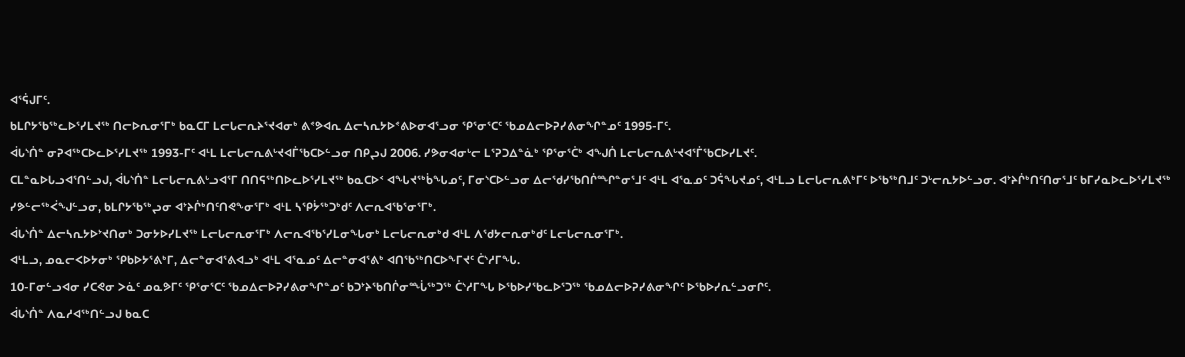ᐊᕐᕌᒍᒥᑦ.
ᑲᒪᒋᔭᖃᖅᓚᐅᕐᓯᒪᔪᖅ ᑎᓕᐅᕆᓂᕐᒥᒃ ᑲᓇᑕᒥ ᒪᓕᒐᓕᕆᔨᕐᔪᐊᓂᒃ ᕕᕝᕗᐊᕆ ᐃᓕᓴᕆᔭᐅᕝᕕᐅᓂᐊᕐᓗᓂ ᕿᕐᓂᕐᑕᑦ ᖃᓄᐃᓕᐅᕈᓯᕕᓂᖏᓐᓄᑦ 1995-ᒥᑦ.
ᐋᒐᔅᑏᓐ ᓂᕈᐊᖅᑕᐅᓚᐅᕐᓯᒪᔪᖅ 1993-ᒥᑦ ᐊᒻᒪ ᒪᓕᒐᓕᕆᕕᒡᔪᐊᒦᖃᑕᐅᓪᓗᓂ ᑎᑭᖢᒍ 2006. ᓯᕗᓂᐊᓂᒡᓕ ᒪᕐᕈᑐᐃᓐᓈᒃ ᕿᕐᓂᕐᑖᒃ ᐊᖑᑏ ᒪᓕᒐᓕᕆᕕᒡᔪᐊᕐᒦᖃᑕᐅᓯᒪᔪᑦ.
ᑕᒪᓐᓇᐅᒐᓗᐊᕐᑎᓪᓗᒍ, ᐋᒐᔅᑏᓐ ᒪᓕᒐᓕᕆᕕᒡᓗᐊᕐᒥ ᑎᑎᕋᖅᑎᐅᓚᐅᕐᓯᒪᔪᖅ ᑲᓇᑕᐅᑉ ᐊᖓᔪᖅᑳᖓᓄᑦ, ᒥᓂᔅᑕᐅᓪᓗᓂ ᐃᓕᖁᓯᖃᑎᒌᙱᓐᓂᕐᒧᑦ ᐊᒻᒪ ᐊᕐᓇᓄᑦ ᑐᕌᖓᔪᓄᑦ, ᐊᒻᒪᓗ ᒪᓕᒐᓕᕆᕕᒃᒥᑦ ᐅᖃᖅᑎᒧᑦ ᑐᒡᓕᕆᔭᐅᓪᓗᓂ. ᐊᔾᔨᒌᒃᑎᑦᑎᓂᕐᒧᑦ ᑲᒥᓯᓇᐅᓚᐅᕐᓯᒪᔪᖅ ᓯᕗᓪᓕᖅᐹᖑᓪᓗᓂ, ᑲᒪᒋᔭᖃᖅᖢᓂ ᐊᔾᔨᒌᒃᑎᑦᑎᕙᖕᓂᕐᒥᒃ ᐊᒻᒪ ᓴᕿᔮᖅᑐᒃᑯᑦ ᐱᓕᕆᐊᖃᕐᓂᕐᒥᒃ.
ᐋᒐᔅᑏᓐ ᐃᓕᓴᕆᔭᐅᔾᔪᑎᓂᒃ ᑐᓂᔭᐅᓯᒪᔪᖅ ᒪᓕᒐᓕᕆᓂᕐᒥᒃ ᐱᓕᕆᐊᖃᕐᓯᒪᓂᖓᓂᒃ ᒪᓕᒐᓕᕆᓂᒃᑯ ᐊᒻᒪ ᐱᖁᔭᓕᕆᓂᒃᑯᑦ ᒪᓕᒐᓕᕆᓂᕐᒥᒃ.
ᐊᒻᒪᓗ, ᓄᓇᓕᐸᐅᔭᓂᒃ ᕿᑲᐅᔭᕐᕕᒃᒥ, ᐃᓕᓐᓂᐊᕐᕕᐊᓗᒃ ᐊᒻᒪ ᐊᕐᓇᓄᑦ ᐃᓕᓐᓂᐊᕐᕕᒃ ᐊᑎᖃᖅᑎᑕᐅᖕᒥᔪᑦ ᑖᔅᓱᒥᖓ.
10-ᒥᓂᓪᓗᐊᓂ ᓯᑕᕙᓂ ᐳᓈᑦ ᓄᓇᕗᒥᑦ ᕿᕐᓂᕐᑕᑦ ᖃᓄᐃᓕᐅᕈᓯᕕᓂᖏᓐᓄᑦ ᑲᑐᔾᔨᖃᑎᒌᓂᙶᖅᑐᖅ ᑖᔅᓱᒥᖓ ᐅᖃᐅᓯᖃᓚᐅᕐᑐᖅ ᖃᓄᐃᓕᐅᕈᓯᕕᓂᖏᑦ ᐅᖃᐅᓯᕆᓪᓗᓂᒋᑦ.
ᐋᒐᔅᑏᓐ ᐱᓇᓱᐊᖅᑎᓪᓗᒍ ᑲᓇᑕ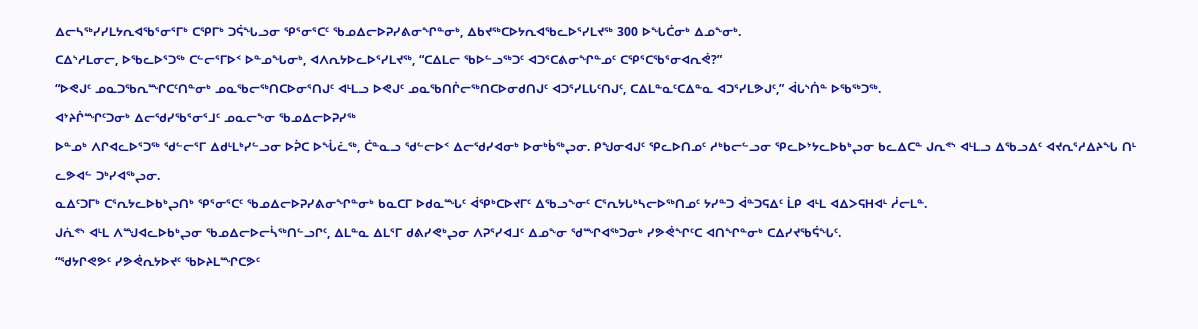ᐃᓕᓴᖅᓯᓯᒪᔭᕆᐊᖃᕐᓂᕐᒥᒃ ᑕᕿᒥᒃ ᑐᕌᖓᓗᓂ ᕿᕐᓂᕐᑕᑦ ᖃᓄᐃᓕᐅᕈᓯᕕᓂᖏᓐᓂᒃ, ᐃᑲᔪᖅᑕᐅᔭᕆᐊᖃᓚᐅᕐᓯᒪᔪᖅ 300 ᐅᖓᑖᓂᒃ ᐃᓄᖕᓂᒃ.
ᑕᐃᔅᓱᒪᓂᓕ, ᐅᖃᓚᐅᕐᑐᖅ ᑕᓪᓕᕐᒥᐅᑉ ᐅᓐᓄᖓᓂᒃ, ᐊᐱᕆᔭᐅᓚᐅᕐᓯᒪᔪᖅ, “ᑕᐃᒪᓕ ᖃᐅᓪᓗᖅᑐᑦ ᐊᑐᕐᑕᕕᓂᖏᓐᓄᑦ ᑕᕿᕐᑕᖃᕐᓂᐊᕆᕚ?”
“ᐅᕙᒍᑦ ᓄᓇᑐᖃᕆᙱᑕᑦᑎᓐᓂᒃ ᓄᓇᖃᓕᖅᑎᑕᐅᓂᕐᑎᒍᑦ ᐊᒻᒪᓗ ᐅᕙᒍᑦ ᓄᓇᖃᑎᒌᓕᖅᑎᑕᐅᓂᑯᑎᒍᑦ ᐊᑐᕐᓯᒪᒐᑦᑎᒍᑦ, ᑕᐃᒪᓐᓇᑦᑕᐃᓐᓇ ᐊᑐᕐᓯᒪᕗᒍᑦ,” ᐋᒐᔅᑏᓐ ᐅᖃᖅᑐᖅ.
ᐊᔾᔨᒌᙱᑦᑐᓂᒃ ᐃᓕᖁᓯᖃᕐᓂᕐᒧᑦ ᓄᓇᓕᖕᓂ ᖃᓄᐃᓕᐅᕈᓯᖅ
ᐅᓐᓄᒃ ᐱᒋᐊᓚᐅᕐᑐᖅ ᖁᓪᓕᕐᒥ ᐃᑯᒻᒪᒃᓯᓪᓗᓂ ᐅᕉᑕ ᐅᖔᓛᖅ, ᑖᓐᓇᓗ ᖁᓪᓕᐅᑉ ᐃᓕᖁᓯᐊᓂᒃ ᐅᓂᒃᑳᖅᖢᓂ. ᑭᖑᓂᐊᒍᑦ ᕿᓚᐅᑎᓄᑦ ᓱᒃᑲᓕᓪᓗᓂ ᕿᓚᐅᔾᔭᓚᐅᑲᒃᖢᓂ ᑲᓚᐃᑕᓐ ᒍᕆᕝᔅ ᐊᒻᒪᓗ ᐃᖃᓗᐃᑦ ᐊᔪᕆᕐᓱᐃᔨᖓ ᑎᒻ ᓚᕗᐊᓪ ᑐᒃᓯᐊᖅᖢᓂ.
ᓇᐃᑦᑐᒥᒃ ᑕᕐᕆᔭᓚᐅᑲᒃᖢᑎᒃ ᕿᕐᓂᕐᑕᑦ ᖃᓄᐃᓕᐅᕈᓯᕕᓂᖏᓐᓂᒃ ᑲᓇᑕᒥ ᐅᑯᓇᙵᑦ ᐋᕿᒃᑕᐅᔪᒥᑦ ᐃᖃᓗᖕᓂᑦ ᑕᕐᕆᔭᒐᒃᓴᓕᐅᖅᑎᓄᑦ ᔭᓯᓐᑐ ᐋᓐᑐᕋᐃᑦ ᒫᑭ ᐊᒻᒪ ᐊᐃᐳᕋᕼᐊᒻ ᓲᓕᒪᓐ.
ᒍᕇᕝᔅ ᐊᒻᒪ ᐱᙳᐊᓚᐅᑲᒃᖢᓂ ᖃᓄᐃᓕᐅᓕᓵᖅᑎᓪᓗᒋᑦ, ᐃᒪᓐᓇ ᐃᒪᕐᒥ ᑯᕕᓯᕙᒃᖢᓂ ᐱᕈᕐᓯᐊᒧᑦ ᐃᓄᖕᓂ ᖁᙱᐊᖅᑐᓂᒃ ᓯᕗᕚᖏᑦᑕ ᐊᑎᖏᓐᓂᒃ ᑕᐃᓯᔪᖃᕌᖓᑦ.
“ᖁᔭᒋᕙᕗᑦ ᓯᕗᕚᕆᔭᐅᔪᑦ ᖃᐅᔨᒪᙱᑕᕗᑦ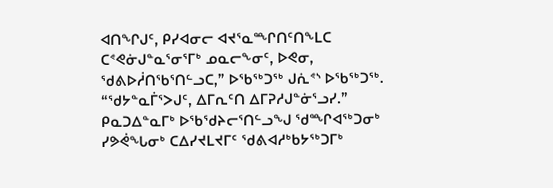ᐊᑎᖏᒍᑦ, ᑭᓯᐊᓂᓕ ᐊᔪᕐᓇᙱᑎᑦᑎᖕᒪᑕ ᑕᕝᕙᓃᒍᓐᓇᕐᓂᕐᒥᒃ ᓄᓇᓕᖕᓂᑦ, ᐅᕙᓂ, ᖁᕕᐅᓲᑎᖃᕐᑎᓪᓗᑕ,” ᐅᖃᖅᑐᖅ ᒍᕇᕝᔅ ᐅᖃᖅᑐᖅ.
“ᖁᔭᓐᓇᒦᕐᐳᒍᑦ, ᐃᒥᕆᑦᑎ ᐃᒥᕈᓱᒍᓐᓃᕐᓗᓯ.”
ᑭᓇᑐᐃᓐᓇᒥᒃ ᐅᖃᖁᔨᓕᕐᑎᓪᓗᖑ ᖁᙱᐊᖅᑐᓂᒃ ᓯᕗᕚᖓᓂᒃ ᑕᐃᓯᔪᒪᔪᒥᑦ ᖁᕕᐊᓱᒃᑲᔭᖅᑐᒥᒃ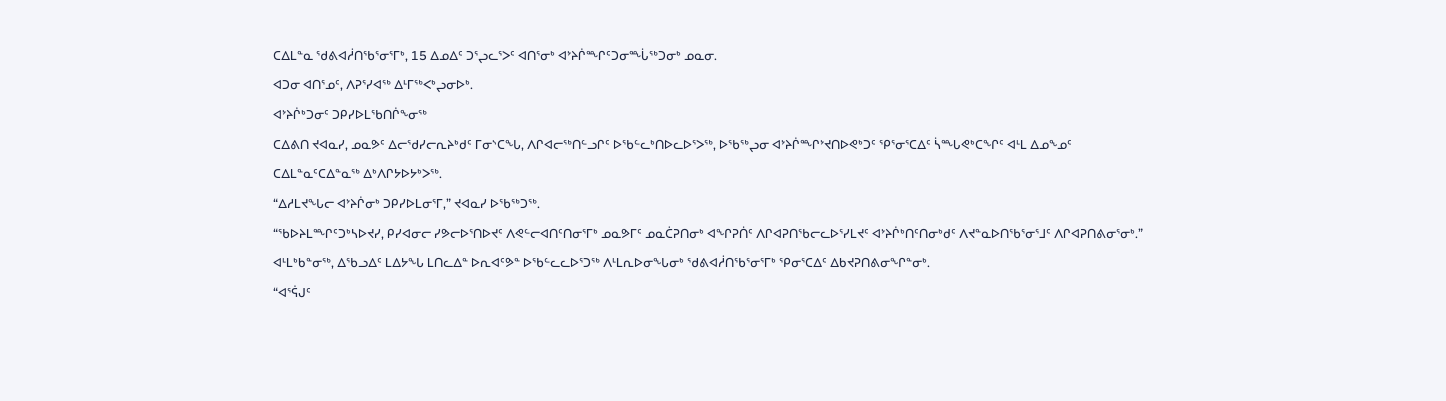ᑕᐃᒪᓐᓇ ᖁᕕᐊᓲᑎᖃᕐᓂᕐᒥᒃ, 15 ᐃᓄᐃᑦ ᑐᕐᖢᓚᕐᐳᑦ ᐊᑎᕐᓂᒃ ᐊᔾᔨᒌᙱᑦᑐᓂᙶᖅᑐᓂᒃ ᓄᓇᓂ.
ᐊᑐᓂ ᐊᑎᕐᓄᑦ, ᐱᕈᕐᓯᐊᖅ ᐃᒻᒥᖅᐸᒃᖢᓂᐅᒃ.
ᐊᔾᔨᒌᒃᑐᓂᑦ ᑐᑭᓯᐅᒪᖃᑎᒌᖕᓂᖅ
ᑕᐃᕕᑎ ᔪᐊᓇᓯ, ᓄᓇᕗᑦ ᐃᓕᖁᓯᓕᕆᔨᒃᑯᑦ ᒥᓂᔅᑕᖓ, ᐱᒋᐊᓕᖅᑎᓪᓗᒋᑦ ᐅᖃᓪᓚᒃᑎᐅᓚᐅᕐᐳᖅ, ᐅᖃᖅᖢᓂ ᐊᔾᔨᒌᙱᔾᔪᑎᐅᕙᒃᑐᑦ ᕿᕐᓂᕐᑕᐃᑦ ᓵᙵᕙᒃᑕᖏᑦ ᐊᒻᒪ ᐃᓄᖕᓄᑦ ᑕᐃᒪᓐᓇᑦᑕᐃᓐᓇᖅ ᐃᒃᐱᒋᔭᐅᔭᒃᐳᖅ.
“ᐃᓱᒪᔪᖓᓕ ᐊᔾᔨᒌᓂᒃ ᑐᑭᓯᐅᒪᓂᕐᒥ,” ᔪᐊᓇᓯ ᐅᖃᖅᑐᖅ.
“ᖃᐅᔨᒪᙱᑦᑐᒃᓴᐅᔪᓯ, ᑭᓯᐊᓂᓕ ᓯᕗᓕᐅᕐᑎᐅᔪᑦ ᐱᕙᓪᓕᐊᑎᑦᑎᓂᕐᒥᒃ ᓄᓇᕗᒥᑦ ᓄᓇᑖᕈᑎᓂᒃ ᐊᖏᕈᑏᑦ ᐱᒋᐊᕈᑎᖃᓕᓚᐅᕐᓯᒪᔪᑦ ᐊᔾᔨᒌᒃᑎᑦᑎᓂᒃᑯᑦ ᐱᔪᓐᓇᐅᑎᖃᕐᓂᕐᒧᑦ ᐱᒋᐊᕈᑎᕕᓂᕐᓂᒃ.”
ᐊᒻᒪᒃᑲᓐᓂᖅ, ᐃᖃᓗᐃᑦ ᒪᐃᔭᖓ ᒪᑎᓚᐃᓐ ᐅᕆᐊᑦᕗᓐ ᐅᖃᓪᓚᓚᐅᕐᑐᖅ ᐱᒻᒪᕆᐅᓂᖓᓂᒃ ᖁᕕᐊᓲᑎᖃᕐᓂᕐᒥᒃ ᕿᓂᕐᑕᐃᑦ ᐃᑲᔪᕈᑎᕕᓂᖏᓐᓂᒃ.
“ᐊᕐᕌᒍᑦ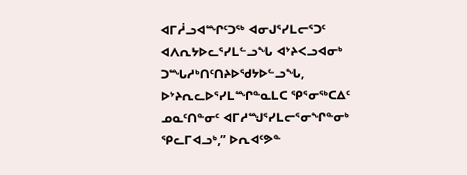ᐊᒥᓲᓗᐊᙱᑦᑐᖅ ᐊᓂᒍᕐᓯᒪᓕᕐᑐᑦ ᐊᐱᕆᔭᐅᓚᕐᓯᒪᓪᓗᖓ ᐊᔾᔨᐸᓗᐊᓂᒃ ᑐᙵᓱᒃᑎᑦᑎᔨᐅᖁᔭᐅᓪᓗᖓ, ᐅᔾᔨᕆᓚᐅᕐᓯᒪᙱᓐᓇᒪᑕ ᕿᕐᓂᖅᑕᐃᑦ ᓄᓇᑦᑎᓐᓂᑦ ᐊᒥᓱᙳᕐᓯᒪᓕᕐᓂᖏᓐᓂᒃ ᕿᓚᒥᐊᓗᒃ,” ᐅᕆᐊᑦᕗᓐ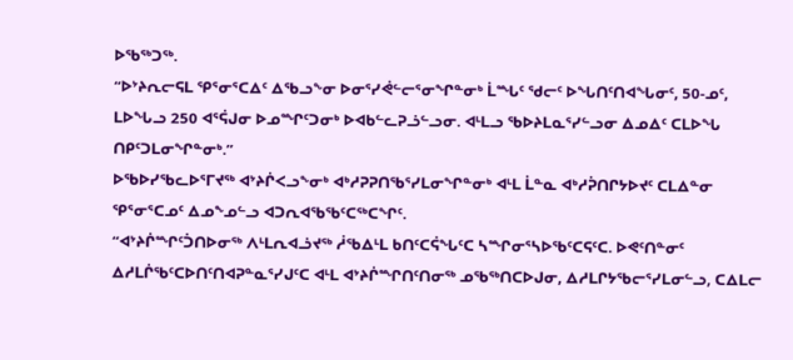ᐅᖃᖅᑐᖅ.
“ᐅᔾᔨᕆᓕᕋᒪ ᕿᕐᓂᕐᑕᐃᑦ ᐃᖃᓗᖕᓂ ᐅᓂᕐᓯᕚᓪᓕᕐᓂᖏᓐᓂᒃ ᒫᙵᑦ ᖁᓕᑦ ᐅᖓᑎᑦᑎᐊᖓᓂᑦ, 50-ᓄᑦ, ᒪᐅᖓᓗ 250 ᐊᕐᕌᒍᓂ ᐅᓄᙱᑦᑐᓂᒃ ᐅᐊᑲᓪᓚᕈᓘᓪᓗᓂ. ᐊᒻᒪᓗ ᖃᐅᔨᒪᓇᕐᓯᓪᓗᓂ ᐃᓄᐃᑦ ᑕᒪᐅᖓ ᑎᑭᑦᑐᒪᓂᖏᓐᓂᒃ.”
ᐅᖃᐅᓯᖃᓚᐅᕐᒥᔪᖅ ᐊᔾᔨᒌᐸᓗᖕᓂᒃ ᐊᒃᓱᕈᕈᑎᖃᕐᓯᒪᓂᖏᓐᓂᒃ ᐊᒻᒪ ᒫᓐᓇ ᐊᒃᓱᕉᑎᒋᔭᐅᔪᑦ ᑕᒪᐃᓐᓂ ᕿᕐᓂᕐᑕᓄᑦ ᐃᓄᖕᓄᓪᓗ ᐊᑐᕆᐊᖃᖃᑦᑕᖅᑕᖏᑦ.
“ᐊᔾᔨᒌᙱᑦᑑᑎᐅᓂᖅ ᐱᒻᒪᕆᐊᓘᔪᖅ ᓲᖃᐃᒻᒪ ᑲᑎᑦᑕᕌᖓᑦᑕ ᓴᙱᓂᕐᓴᐅᖃᑦᑕᕋᑦᑕ. ᐅᕙᑦᑎᓐᓂᑦ ᐃᓱᒪᒌᖃᑦᑕᐅᑎᑦᑎᐊᕈᓐᓇᕐᓯᒍᑦᑕ ᐊᒻᒪ ᐊᔾᔨᒌᙱᑎᑦᑎᓂᖅ ᓄᖃᖅᑎᑕᐅᒍᓂ, ᐃᓱᒪᒋᔭᖃᓕᕐᓯᒪᓂᓪᓗ, ᑕᐃᒪᓕ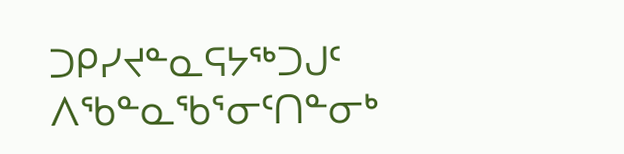ᑐᑭᓯᔪᓐᓇᕋᔭᖅᑐᒍᑦ ᐱᖃᓐᓇᖃᕐᓂᑦᑎᓐᓂᒃ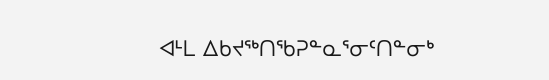ᐊᒻᒪ ᐃᑲᔪᖅᑎᖃᕈᓐᓇᕐᓂᑦᑎᓐᓂᒃ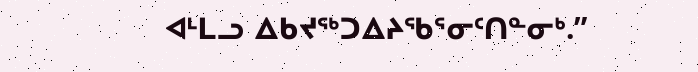ᐊᒻᒪᓗ ᐃᑲᔪᖅᑐᐃᔨᖃᕐᓂᑦᑎᓐᓂᒃ.”